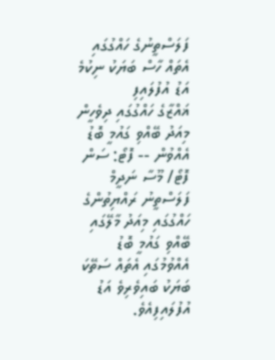ފަލަސްތީނުގެ ހައްގުގައި އެތައް ހާސް ބަޔަކު ނިކުމެ އަޑު އުފުލައިފި
ޣައްޒާގެ ހައްގުގައި ދިވެހީން މިއަދު ބޭއްވި ގައުމީ ބޮޑު އެއްވުން -- ފޮޓޯ: ސަން ފޮޓޯ/ މޫސާ ނަދީމް
ފަލަސްތީނު ރައްޔިތުންގެ ހައްގުގައި މިއަދު މާލޭގައި ބޭއްވި ގައުމީ ބޮޑު އެއްވުމުގައި އެތައް ސަތޭކަ ބަޔަކު ބައިވެރިވެ އަޑު އުފުލައިފިއެވެ.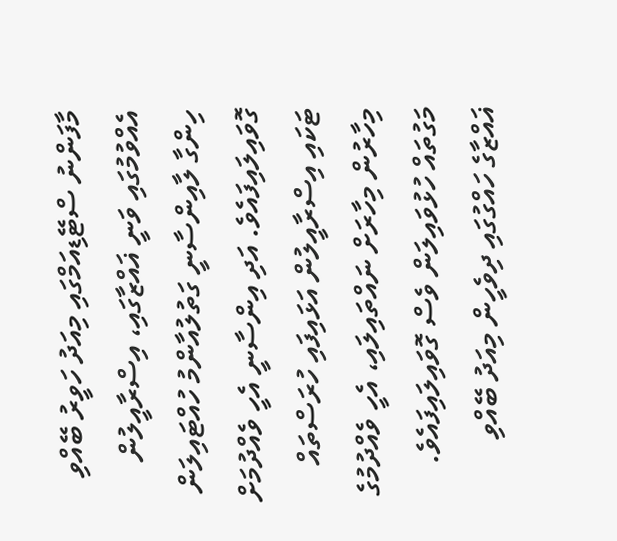މާފަންނު ސްޓޭޑިއަމްގައި މިއަދު ހަވީރު ބޭއްވި އެއްވުމުގައި ވަނީ ޣައްޒާގައި، އިސްރާއީލުން ހިންގާ ލާއިންސާނީ ގަތުލުއާންމު ހުއްޓައިލަން ގޮވައިލައިފައެވެ. އަދި އިންސާނީ އެހީ ވެއްދުމަށް ޓަކައި އިސްރާއީލުން އަޅައިފައި ހުރަސްތައް މިހާރުން މިހާރަށް ނައްތައިލައި، އެހީ ވެއްދުމުގެ މަގުތައް ހުޅުވައިލަން ވެސް ގޮވައިލައިފައެވެ.
ޣައްޒާގެ ހައްގުގައި ދިވެހީން މިއަދު ބޭއްވި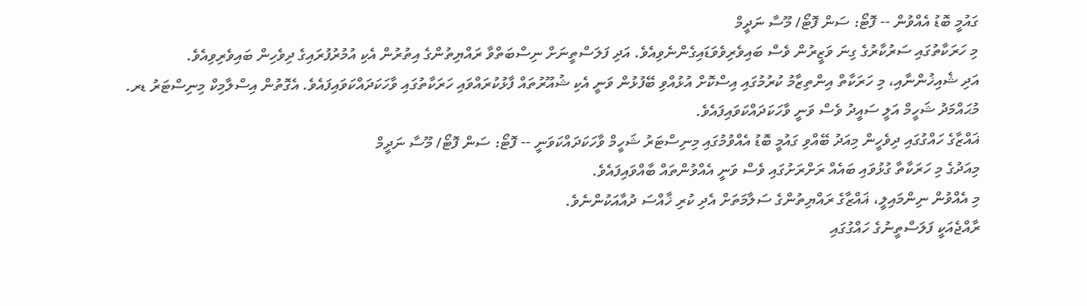ގައުމީ ބޮޑު އެއްވުން -- ފޮޓޯ: ސަން ފޮޓޯ/ މޫސާ ނަދީމް
މި ހަރަކާތުގައި ސަރުކާރުގެ ގިނަ ވަޒީރުން ވެސް ބައިވެރިވެވަޑައިގެންނެވިއެވެ. އަދި ފަލަސްތީނަށް ނިސްބަތްވާ ރައްޔިތުންގެ އިތުރުން އެކި އުމުރުފުރައިގެ ދިވެހިން ބައިވެރިވިއެވެ.
އަދި ޝެއިޚުންނާއި، މި ހަރަކާތް އިންތިޒާމު ކުރުމުގައި އިސްކޮށް އުޅުއްވި ބޭފުޅުން ވަނީ އެކި ޝުއޫރުތައް ފާޅުކުރައްވައި ހަރަކާތުގައި ވާހަކަދައްކަވައިފައެވެ. އެގޮތުން އިސްލާމިކް މިނިސްޓަރު ޑރ. މުޙައްމަދު ޝަހީމް އަލީ ސައީދު ވެސް ވަނީ ވާހަކަދައްކަވައިފައެވެ.
ޣައްޒާގެ ހައްގުގައި ދިވެހީން މިއަދު ބޭއްވި ގައުމީ ބޮޑު އެއްވުމުގައި މިނިސްޓަރު ޝަހީމް ވާހަކަދައްކަވަނީ -- ފޮޓޯ: ސަން ފޮޓޯ/ މޫސާ ނަދީމް
މިއަދުގެ މި ހަރަކާތާ ގުޅުވައި ބައެއް ރަށްރަށުގައި ވެސް ވަނީ އެއްވުންތައް ބާއްވައިފައެވެ.
މި އެއްވުން ނިންމައިލީ، ޣައްޒާގެ ރައްޔިތުންގެ ސަލާމަތަށް އެދި ކުރި ޚާއްސަ ދުއާއަކުންނެވެ.
ރާއްޖެއަކީ ފަލަސްތީނުގެ ހައްގުގައި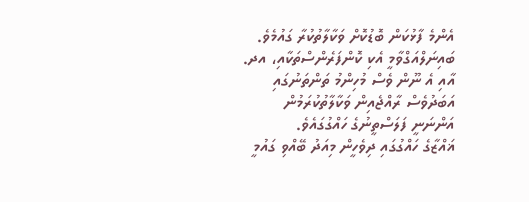އެންމެ ފާޅުކަން ބޮޑުކޮށް ވަކާލާތުކުރާ ގައުމެވެ. ބައިނަލްއަގްވާމީ އެކި ކޮންފަރެންސްތަކާއި، އދ. އާއި އެ ނޫން ވެސް މުހިންމު ތަންތަނުގައި އަބަދުވެސް ރާއްޖެއިން ވަކާލާތުކުރަމުން އަންނަނީ ފަލަސްތީނުގެ ހައްގުގައެވެ.
ޣައްޒާގެ ހައްގުގައި ދިވެހީން މިއަދު ބޭއްވި ގައުމީ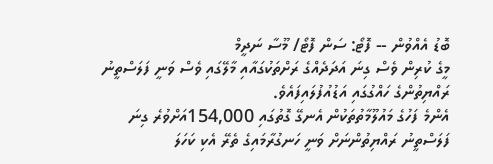ބޮޑު އެއްވުން -- ފޮޓޯ: ސަން ފޮޓޯ/ މޫސާ ނަދީމް
މީގެ ކުރިން ވެސް ގިނަ އަދަދެއްގެ ރަށްތަކުގައާއި މާލޭގައި ވެސް ވަނީ ފަލަސްތީނު ރައްޔިތުންގެ ހައްގުގައި އަޑުއުފުލައިފައެވެ.
އެންމެ ފަހުގެ މައުލޫމާތުތަކުން އެނގޭ ގޮތުގައި 154,000އަށްވުރެ ގިނަ ފަލަސްތީނު ރައްޔިތުންނަށް ވަނީ ހަނގުރާމައިގެ ތެރޭ އެކި ކަހަލަ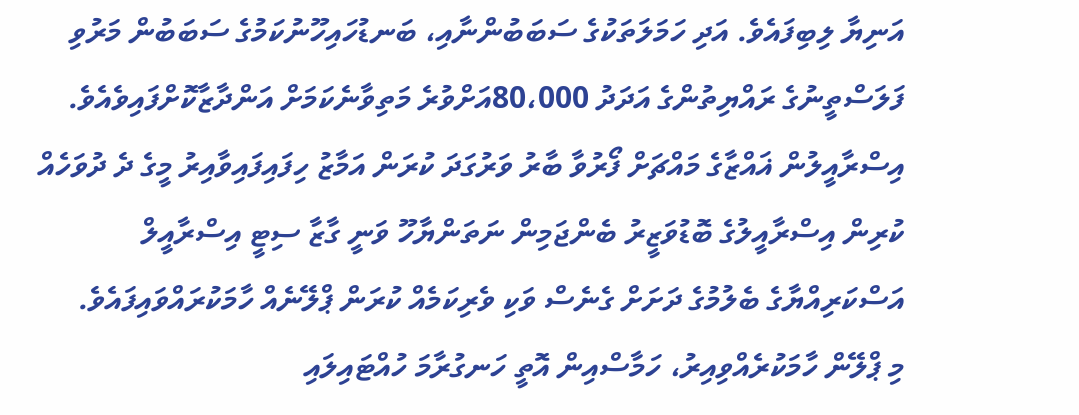އަނިޔާ ލިބިފައެވެ. އަދި ހަމަލަތަކުގެ ސަބަބުންނާއި، ބަނޑުހައިހޫނުކަމުގެ ސަބަބުން މަރުވި ފަލަސްތީނުގެ ރައްޔިތުންގެ އަދަދު 80،000އަށްވުރެ މަތިވާނެކަމަށް އަންދާޒާކޮށްފައިވެއެވެ.
އިސްރާއީލުން ޣައްޒާގެ މައްޗަށް ފޯރުވާ ބާރު ވަރުގަދަ ކުރަން އަމާޒު ހިފައިފައިވާއިރު މީގެ ދެ ދުވަހެއް ކުރިން އިސްރާއީލުގެ ބޮޑުވަޒީރު ބެންޖަމިން ނަތަންޔާހޫ ވަނީ ގާޒާ ސިޓީ އިސްރާއީލް އަސްކަރިއްޔާގެ ބެލުމުގެ ދަށަށް ގެނެސް ވަކި ވެރިކަމެއް ކުރަން ޕްލޭނެއް ހާމަކުރައްވައިފައެވެ.
މި ޕްލޭން ހާމަކުރެއްވިއިރު، ހަމާސްއިން އޮތީ ހަނގުރާމަ ހުއްޓައިލައި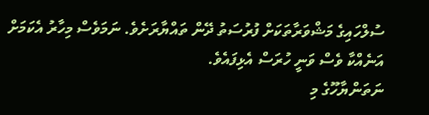ސުލްހައިގެ މަޝްވަރާތަކަށް ފުރުސަތު ދޭން ތައްޔާރަށެވެ. ނަމަވެސް މިހާރު އެކަމަށް އަނެއްކާ ވެސް ވަނީ ހުރަސް އެޅިފައެވެ.
ނަތަންޔާހޫގެ މި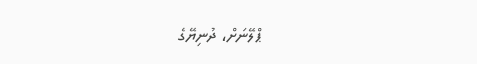ޕްލޭނަށް، ދުނިޔޭގެ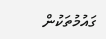ގައުމުތަކުން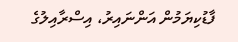ފާޑުކިޔަމުން އަންނައިރު، އިސްރާއިލުގެ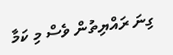ގިނަ ރައްޔިތުން ވެސް މި ކަމާ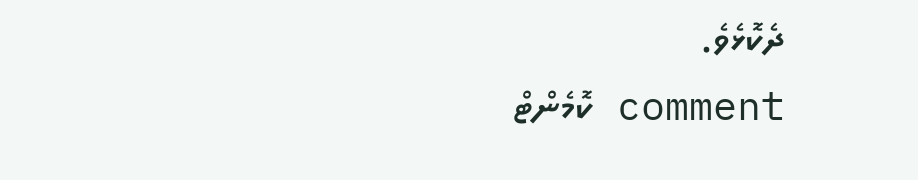ދެކޮޅެވެ.
comment ކޮމެންޓް